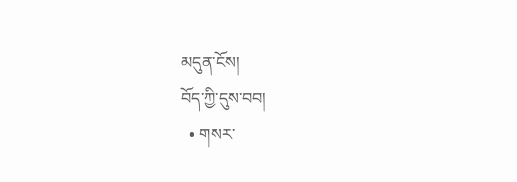མདུན་ངོས།
བོད་ཀྱི་དུས་བབ།
  • གསར་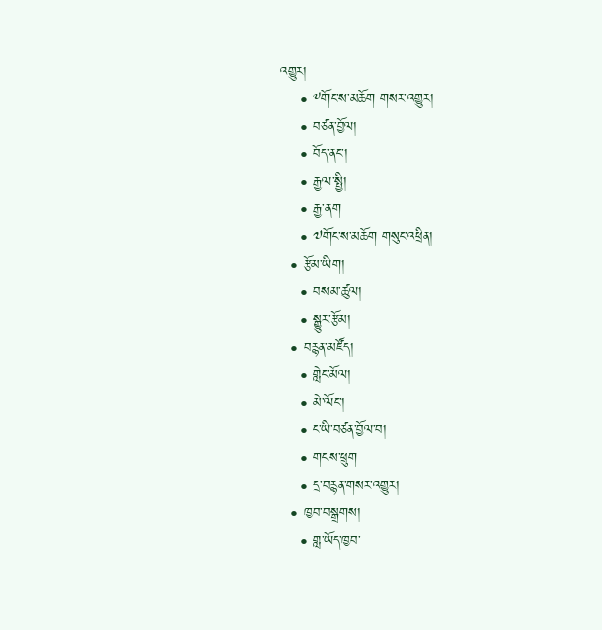འགྱུར།
    • ༸གོང་ས་མཆོག གསར་འགྱུར།
    • བཙན་བྱོལ།
    • བོད་ནང་།
    • རྒྱལ་སྤྱི།
    • རྒྱ་ནག
    • ༧གོང་ས་མཆོག གསུང་འཕྲིན།
  • རྩོམ་ཡིག།
    • བསམ་ཚུལ།
    • སྒྱུར་རྩོམ།
  • བརྙན་མཛོད།
    • གླེང་མོལ།
    • མེ་ལོང་།
    • ང་ཡི་བཙན་བྱོལ་བ།
    • གངས་ཕྲུག
    • དྲ་བརྙན་གསར་འགྱུར།
  • ཁྱབ་བསྒྲགས།
    • གླ་ཡོད་ཁྱབ་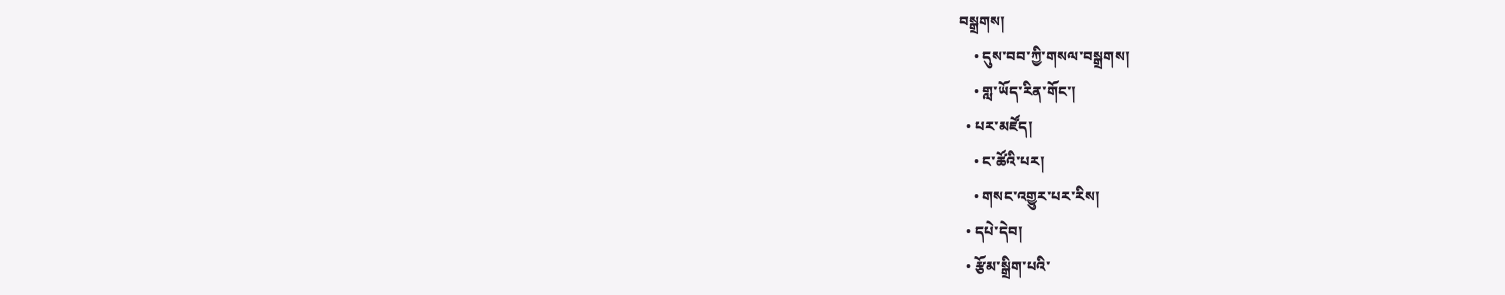བསྒྲགས།
    • དུས་བབ་ཀྱི་གསལ་བསྒྲགས།
    • གླ་ཡོད་རིན་གོང་།
  • པར་མཛོད།
    • ང་ཚོའི་པར།
    • གསང་འགྱུར་པར་རིས།
  • དཔེ་དེབ།
  • རྩོམ་སྒྲིག་པའི་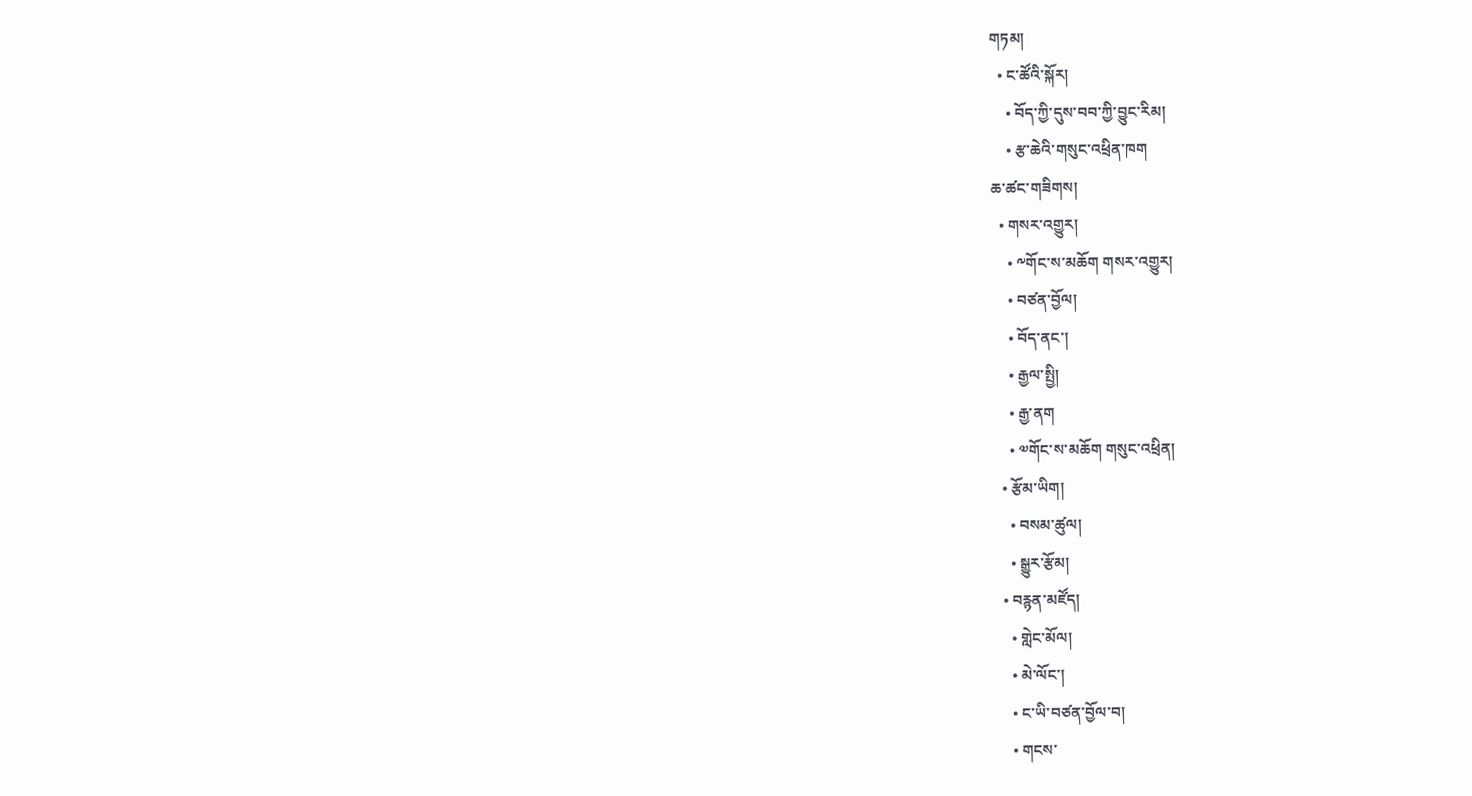གཏམ།
  • ང་ཚོའི་སྐོར།
    • བོད་ཀྱི་དུས་བབ་ཀྱི་བྱུང་རིམ།
    • རྩ་ཆེའི་གསུང་འཕྲིན་ཁག
ཆ་ཚང་གཟིགས།
  • གསར་འགྱུར།
    • ༸གོང་ས་མཆོག གསར་འགྱུར།
    • བཙན་བྱོལ།
    • བོད་ནང་།
    • རྒྱལ་སྤྱི།
    • རྒྱ་ནག
    • ༧གོང་ས་མཆོག གསུང་འཕྲིན།
  • རྩོམ་ཡིག།
    • བསམ་ཚུལ།
    • སྒྱུར་རྩོམ།
  • བརྙན་མཛོད།
    • གླེང་མོལ།
    • མེ་ལོང་།
    • ང་ཡི་བཙན་བྱོལ་བ།
    • གངས་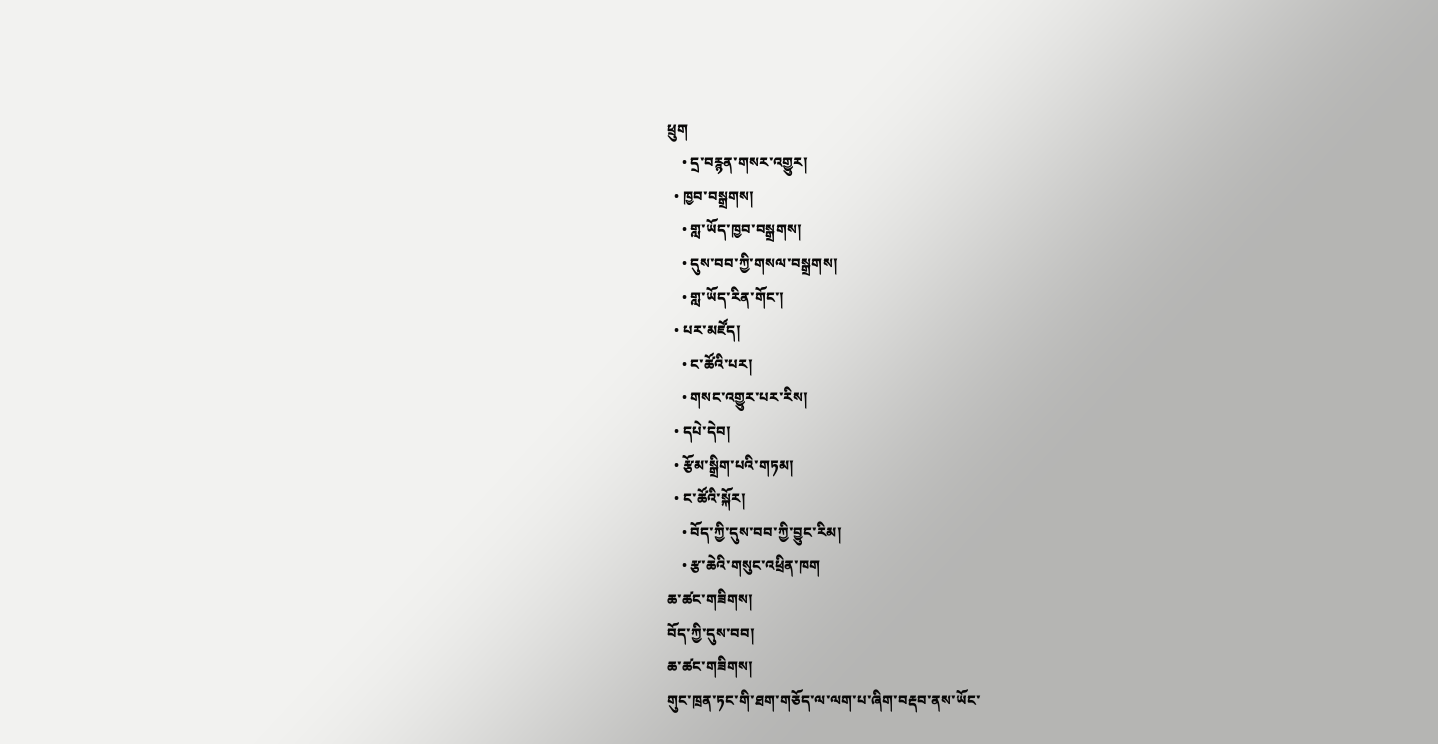ཕྲུག
    • དྲ་བརྙན་གསར་འགྱུར།
  • ཁྱབ་བསྒྲགས།
    • གླ་ཡོད་ཁྱབ་བསྒྲགས།
    • དུས་བབ་ཀྱི་གསལ་བསྒྲགས།
    • གླ་ཡོད་རིན་གོང་།
  • པར་མཛོད།
    • ང་ཚོའི་པར།
    • གསང་འགྱུར་པར་རིས།
  • དཔེ་དེབ།
  • རྩོམ་སྒྲིག་པའི་གཏམ།
  • ང་ཚོའི་སྐོར།
    • བོད་ཀྱི་དུས་བབ་ཀྱི་བྱུང་རིམ།
    • རྩ་ཆེའི་གསུང་འཕྲིན་ཁག
ཆ་ཚང་གཟིགས།
བོད་ཀྱི་དུས་བབ།
ཆ་ཚང་གཟིགས།
གུང་ཁྲན་ཏང་གི་ཐག་གཅོད་ལ་ལག་པ་ཞིག་བརྡབ་ནས་ཡོང་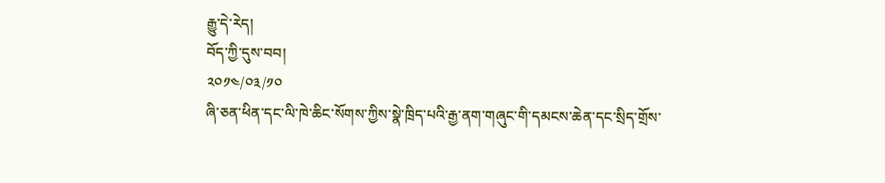རྒྱུ་དེ་རེད།
བོད་ཀྱི་དུས་བབ།
༢༠༡༤/༠༣/༡༠
ཞི་ཅན་ཕིན་དང་ལི་ཁེ་ཆིང་སོགས་ཀྱིས་སྣེ་ཁྲིད་པའི་རྒྱ་ནག་གཞུང་གི་དམངས་ཆེན་དང་སྲིད་གྲོས་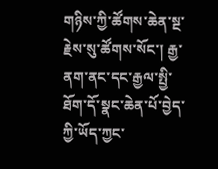གཉིས་ཀྱི་ཚོགས་ཆེན་སྔ་རྗེས་སུ་ཚོགས་སོང་། རྒྱ་ནག་ནང་དང་རྒྱལ་སྤྱི་ཐོག་དོ་སྣང་ཆེན་པོ་བྱེད་ཀྱི་ཡོད་ཀྱང་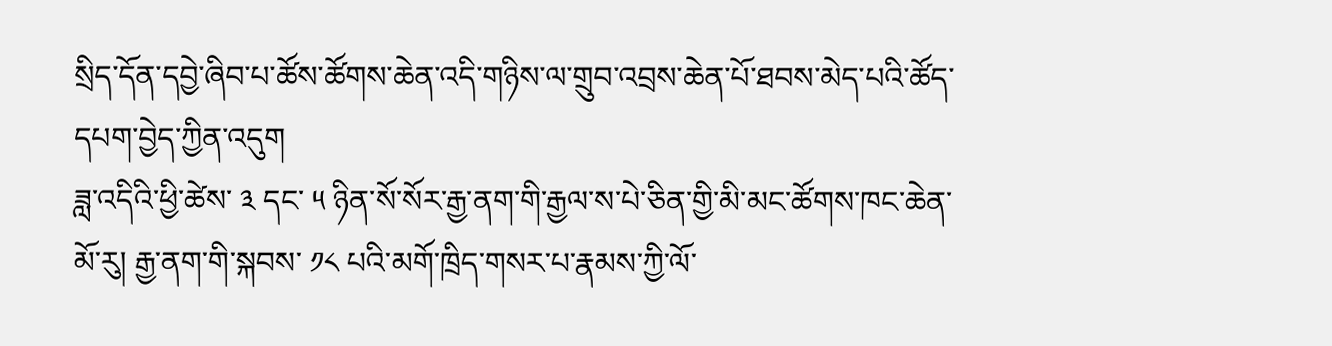སྲིད་དོན་དབྱེ་ཞིབ་པ་ཚོས་ཚོགས་ཆེན་འདི་གཉིས་ལ་གྲུབ་འབྲས་ཆེན་པོ་ཐབས་མེད་པའི་ཚོད་དཔག་བྱེད་ཀྱིན་འདུག
ཟླ་འདིའི་ཕྱི་ཚེས་ ༣ དང་ ༥ ཉིན་སོ་སོར་རྒྱ་ནག་གི་རྒྱལ་ས་པེ་ཅིན་གྱི་མི་མང་ཚོགས་ཁང་ཆེན་མོ་རུ། རྒྱ་ནག་གི་སྐབས་ ༡༨ པའི་མགོ་ཁྲིད་གསར་པ་རྣམས་ཀྱི་ལོ་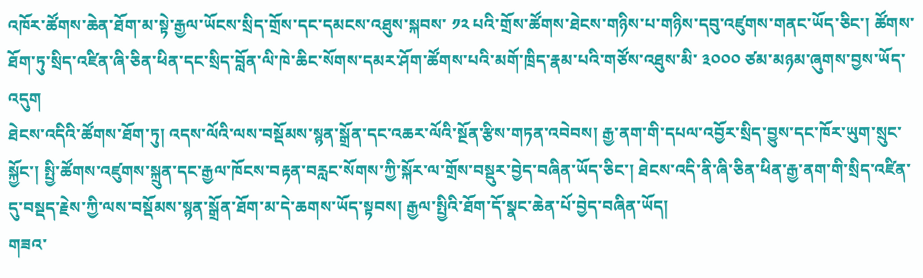འཁོར་ཚོགས་ཆེན་ཐོག་མ་སྟེ་རྒྱལ་ཡོངས་སྲིད་གྲོས་དང་དམངས་འཐུས་སྐབས་ ༡༢ པའི་གྲོས་ཚོགས་ཐེངས་གཉིས་པ་གཉིས་དབུ་འཛུགས་གནང་ཡོད་ཅིང་། ཚོགས་ཐོག་ཏུ་སྲིད་འཛིན་ཞི་ཅིན་ཕིན་དང་སྲིད་བློན་ལི་ཁེ་ཆིང་སོགས་དམར་ཤོག་ཚོགས་པའི་མགོ་ཁྲིད་རྣམ་པའི་གཙོས་འཐུས་མི་ ༣༠༠༠ ཙམ་མཉམ་ཞུགས་བྱས་ཡོད་འདུག
ཐེངས་འདིའི་ཚོགས་ཐོག་ཏུ། འདས་ལོའི་ལས་བསྡོམས་སྙན་སྒྲོན་དང་འཆར་ལོའི་སྔོན་རྩིས་གཏན་འབེབས། རྒྱ་ནག་གི་དཔལ་འབྱོར་སྲིད་བྱུས་དང་ཁོར་ཡུག་སྲུང་སྐྱོང་། སྤྱི་ཚོགས་འཛུགས་སྐྲུན་དང་རྒྱལ་ཁོངས་བརྟན་བརླང་སོགས་ཀྱི་སྐོར་ལ་གྲོས་བསྡུར་བྱེད་བཞིན་ཡོད་ཅིང་། ཐེངས་འདི་ནི་ཞི་ཅིན་ཕིན་རྒྱ་ནག་གི་སྲིད་འཛིན་དུ་བསྡད་རྗེས་ཀྱི་ལས་བསྡོམས་སྙན་སྒྲོན་ཐོག་མ་དེ་ཆགས་ཡོད་སྟབས། རྒྱལ་སྤྱིའི་ཐོག་དོ་སྣང་ཆེན་པོ་བྱེད་བཞིན་ཡོད།
གཟའ་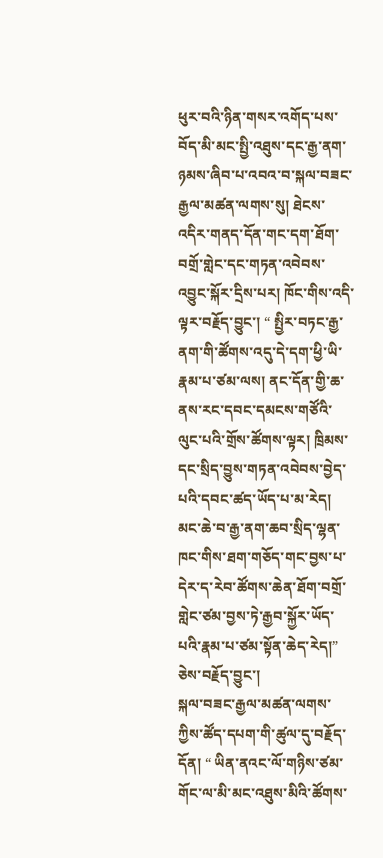ཕུར་བའི་ཉིན་གསར་འགོད་པས་བོད་མི་མང་སྤྱི་འཐུས་དང་རྒྱ་ནག་ཉམས་ཞིབ་པ་འབའ་བ་སྐལ་བཟང་རྒྱལ་མཚན་ལགས་སུ། ཐེངས་འདིར་གནད་དོན་གང་དག་ཐོག་བགྲོ་གླེང་དང་གཏན་འབེབས་འབྱུང་སྐོར་དྲིས་པར། ཁོང་གིས་འདི་ལྟར་བརྗོད་བྱུང་། “ སྤྱིར་བཏང་རྒྱ་ནག་གི་ཚོགས་འདུ་དེ་དག་ཕྱི་ཡི་རྣམ་པ་ཙམ་ལས། ནང་དོན་གྱི་ཆ་ནས་རང་དབང་དམངས་གཙོའི་ལུང་པའི་གྲོས་ཚོགས་ལྟར། ཁྲིམས་དང་སྲིད་བྱུས་གཏན་འབེབས་བྱེད་པའི་དབང་ཚད་ཡོད་པ་མ་རེད། མང་ཆེ་བ་རྒྱ་ནག་ཆབ་སྲིད་ལྷན་ཁང་གིས་ཐག་གཅོད་གང་བྱས་པ་དེར་ད་རེབ་ཚོགས་ཆེན་ཐོག་བགྲོ་གླེང་ཙམ་བྱས་ཏེ་རྒྱབ་སྐྱོར་ཡོད་པའི་རྣམ་པ་ཙམ་སྟོན་ཆེད་རེད།” ཅེས་བརྗོད་བྱུང་།
སྐལ་བཟང་རྒྱལ་མཚན་ལགས་ཀྱིས་ཚོད་དཔག་གི་ཚུལ་དུ་བརྗོད་དོན། “ ཡིན་ནའང་ལོ་གཉིས་ཙམ་གོང་ལ་མི་མང་འཐུས་མིའི་ཚོགས་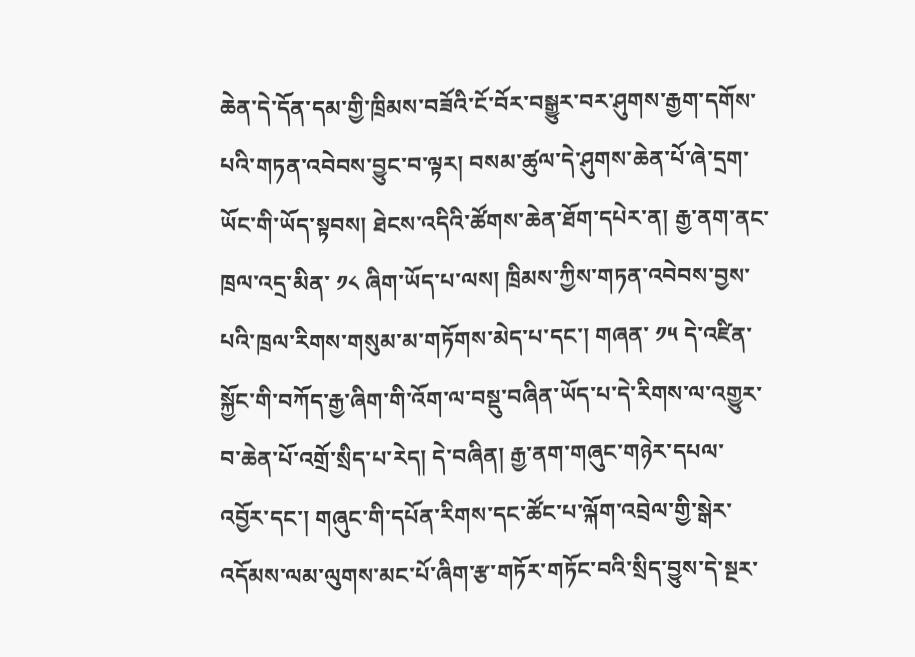ཆེན་དེ་དོན་དམ་གྱི་ཁྲིམས་བཟོའི་ངོ་བོར་བསྒྱུར་བར་ཤུགས་རྒྱག་དགོས་པའི་གཏན་འབེབས་བྱུང་བ་ལྟར། བསམ་ཚུལ་དེ་ཤུགས་ཆེན་པོ་ཞེ་དྲག་ཡོང་གི་ཡོད་སྟབས། ཐེངས་འདིའི་ཚོགས་ཆེན་ཐོག་དཔེར་ན། རྒྱ་ནག་ནང་ཁྲལ་འདྲ་མིན་ ༡༨ ཞིག་ཡོད་པ་ལས། ཁྲིམས་ཀྱིས་གཏན་འབེབས་བྱས་པའི་ཁྲལ་རིགས་གསུམ་མ་གཏོགས་མེད་པ་དང་། གཞན་ ༡༥ དེ་འཛིན་སྐྱོང་གི་བཀོད་རྒྱ་ཞིག་གི་འོག་ལ་བསྡུ་བཞིན་ཡོད་པ་དེ་རིགས་ལ་འགྱུར་བ་ཆེན་པོ་འགྲོ་སྲིད་པ་རེད། དེ་བཞིན། རྒྱ་ནག་གཞུང་གཉེར་དཔལ་འབྱོར་དང་། གཞུང་གི་དཔོན་རིགས་དང་ཚོང་པ་ལྐོག་འབྲེལ་གྱི་སྒེར་འདོམས་ལམ་ལུགས་མང་པོ་ཞིག་རྩ་གཏོར་གཏོང་བའི་སྲིད་བྱུས་དེ་སྔར་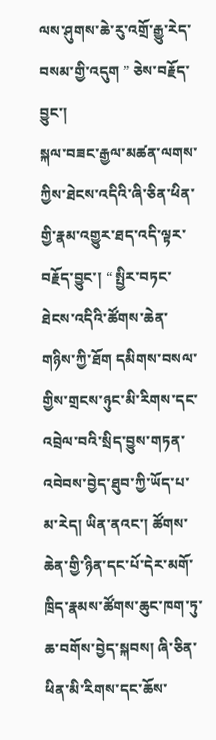ལས་ཤུགས་ཆེ་རུ་འགྲོ་རྒྱུ་རེད་བསམ་གྱི་འདུག ” ཅེས་བརྗོད་བྱུང་།
སྐལ་བཟང་རྒྱལ་མཚན་ལགས་ཀྱིས་ཐེངས་འདིའི་ཞི་ཅིན་ཕིན་གྱི་རྣམ་འགྱུར་ཐད་འདི་ལྟར་བརྗོད་བྱུང་། “ སྤྱིར་བཏང་ཐེངས་འདིའི་ཚོགས་ཆེན་གཉིས་ཀྱི་ཐོག དམིགས་བསལ་གྱིས་གྲངས་ཉུང་མི་རིགས་དང་འབྲེལ་བའི་སྲིད་བྱུས་གཏན་འབེབས་བྱེད་ཐུབ་ཀྱི་ཡོད་པ་མ་རེད། ཡིན་ནའང་། ཚོགས་ཆེན་གྱི་ཉིན་དང་པོ་དེར་མགོ་ཁྲིད་རྣམས་ཚོགས་ཆུང་ཁག་ཏུ་ཆ་བགོས་བྱེད་སྐབས། ཞི་ཅིན་ཕིན་མི་རིགས་དང་ཆོས་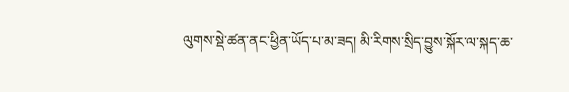ལུགས་སྡེ་ཚན་ནང་ཕྱིན་ཡོད་པ་མ་ཟད། མི་རིགས་སྲིད་བྱུས་སྐོར་ལ་སྐད་ཆ་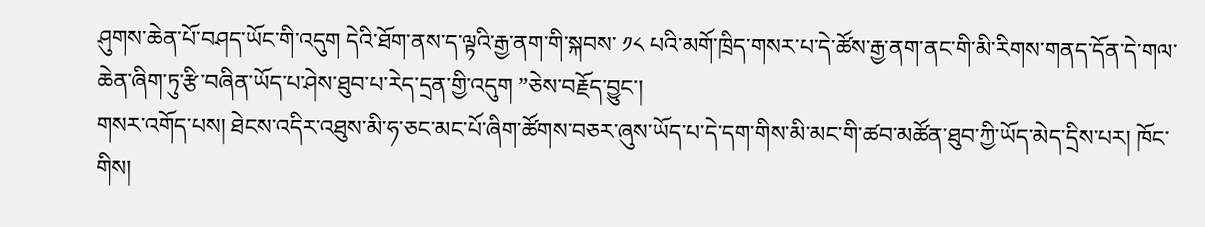ཤུགས་ཆེན་པོ་བཤད་ཡོང་གི་འདུག དེའི་ཐོག་ནས་ད་ལྟའི་རྒྱ་ནག་གི་སྐབས་ ༡༨ པའི་མགོ་ཁྲིད་གསར་པ་དེ་ཚོས་རྒྱ་ནག་ནང་གི་མི་རིགས་གནད་དོན་དེ་གལ་ཆེན་ཞིག་ཏུ་རྩི་བཞིན་ཡོད་པ་ཤེས་ཐུབ་པ་རེད་དྲན་གྱི་འདུག ”ཅེས་བརྗོད་བྱུང་།
གསར་འགོད་པས། ཐེངས་འདིར་འཐུས་མི་ཧ་ཅང་མང་པོ་ཞིག་ཚོགས་བཅར་ཞུས་ཡོད་པ་དེ་དག་གིས་མི་མང་གི་ཚབ་མཚོན་ཐུབ་ཀྱི་ཡོད་མེད་དྲིས་པར། ཁོང་གིས།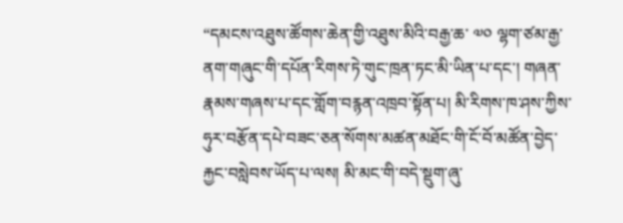“དམངས་འཐུས་ཚོགས་ཆེན་གྱི་འཐུས་མིའི་བརྒྱ་ཆ་ ༧༠ ལྷག་ཙམ་རྒྱ་ནག་གཞུང་གི་དཔོན་རིགས་ཏེ་གུང་ཁྲན་ཏང་མི་ཡིན་པ་དང་། གཞན་རྣམས་གཞས་པ་དང་གློག་བརྙན་འཁྲབ་སྟོན་པ། མི་རིགས་ཁ་ཤས་ཀྱིས་ཧུར་བརྩོན་དཔེ་བཟང་ཅན་སོགས་མཚན་མཐོང་གི་ངོ་བོ་མཚོན་བྱེད་རྐྱང་བསླེབས་ཡོད་པ་ལས། མི་མང་གི་བདེ་སྡུག་ཞུ་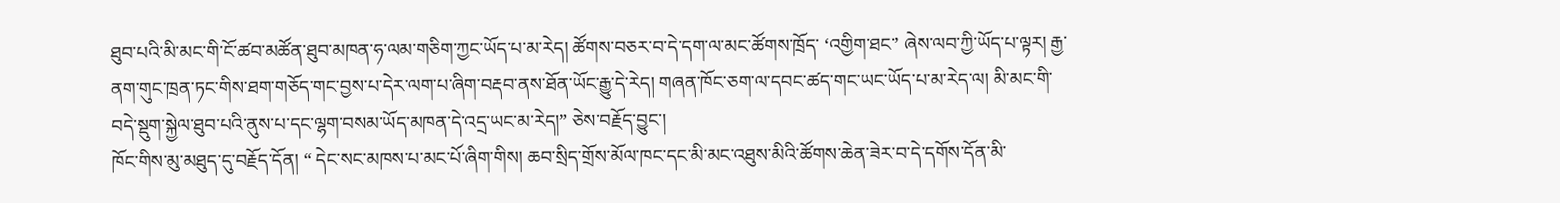ཐུབ་པའི་མི་མང་གི་ངོ་ཚབ་མཚོན་ཐུབ་མཁན་ཧ་ལམ་གཅིག་ཀྱང་ཡོད་པ་མ་རེད། ཚོགས་བཅར་བ་དེ་དག་ལ་མང་ཚོགས་ཁྲོད་ ‘འགྱིག་ཐང་’ ཞེས་ལབ་ཀྱི་ཡོད་པ་ལྟར། རྒྱ་ནག་གུང་ཁྲན་ཏང་གིས་ཐག་གཅོད་གང་བྱས་པ་དེར་ལག་པ་ཞིག་བརྡབ་ནས་ཐོན་ཡོང་རྒྱུ་དེ་རེད། གཞན་ཁོང་ཅག་ལ་དབང་ཚད་གང་ཡང་ཡོད་པ་མ་རེད་ལ། མི་མང་གི་བདེ་སྡུག་སྐྱེལ་ཐུབ་པའི་ནུས་པ་དང་ལྷག་བསམ་ཡོད་མཁན་དེ་འདྲ་ཡང་མ་རེད།” ཅེས་བརྗོད་བྱུང་།
ཁོང་གིས་མུ་མཐུད་དུ་བརྗོད་དོན། “ དེང་སང་མཁས་པ་མང་པོ་ཞིག་གིས། ཆབ་སྲིད་གྲོས་མོལ་ཁང་དང་མི་མང་འཐུས་མིའི་ཚོགས་ཆེན་ཟེར་བ་དེ་དགོས་དོན་མི་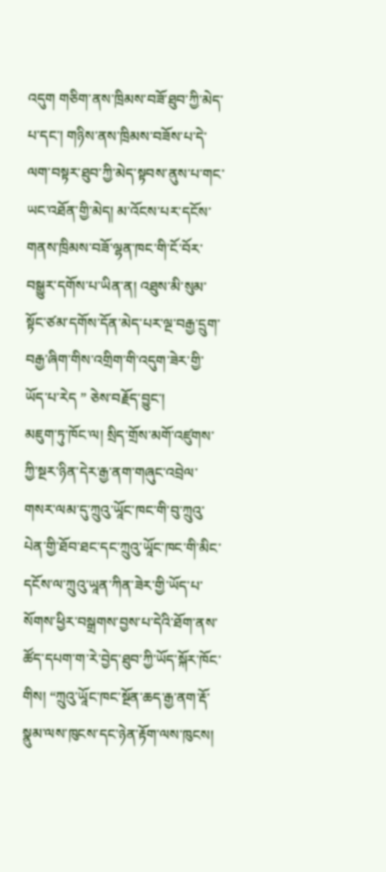འདུག གཅིག་ནས་ཁྲིམས་བཟོ་ཐུབ་ཀྱི་མེད་པ་དང་། གཉིས་ནས་ཁྲིམས་བཟོས་པ་དེ་ལག་བསྟར་ཐུབ་ཀྱི་མེད་སྟབས་ནུས་པ་གང་ཡང་འཐོན་གྱི་མེད། མ་འོངས་པར་དངོས་གནས་ཁྲིམས་བཟོ་ལྷན་ཁང་གི་ངོ་བོར་བསྒྱུར་དགོས་པ་ཡིན་ན། འཐུས་མི་སུམ་སྟོང་ཙམ་དགོས་དོན་མེད་པར་ལྔ་བརྒྱ་དྲུག་བརྒྱ་ཞིག་གིས་འགྲིག་གི་འདུག་ཟེར་གྱི་ཡོད་པ་རེད ” ཅེས་བརྗོད་བྱུང་།
མཇུག་ཏུ་ཁོང་ལ། སྲིད་གྲོས་མགོ་འཛུགས་ཀྱི་སྔར་ཉིན་དེར་རྒྱ་ནག་གཞུང་འབྲེལ་གསར་ལམ་དུ་ཀྲུའུ་ཡཱོང་ཁང་གི་བུ་ཀྲུའུ་པེན་གྱི་ཐོབ་ཐང་དང་ཀྲུའུ་ཡཱོང་ཁང་གི་མིང་དངོས་ལ་ཀྲུའུ་ཡཱན་ཀིན་ཟེར་གྱི་ཡོད་པ་སོགས་ཕྱིར་བསྒྲགས་བྱས་པ་དེའི་ཐོག་ནས་ཚོད་དཔག་ག་རེ་བྱེད་ཐུབ་ཀྱི་ཡོད་སྐོར་ཁོང་གིས། “ཀྲུའུ་ཡཱོང་ཁང་སྔོན་ཆད་རྒྱ་ནག་རྡོ་སྣུམ་ལས་ཁུངས་དང་ཉེན་རྟོག་ལས་ཁུངས།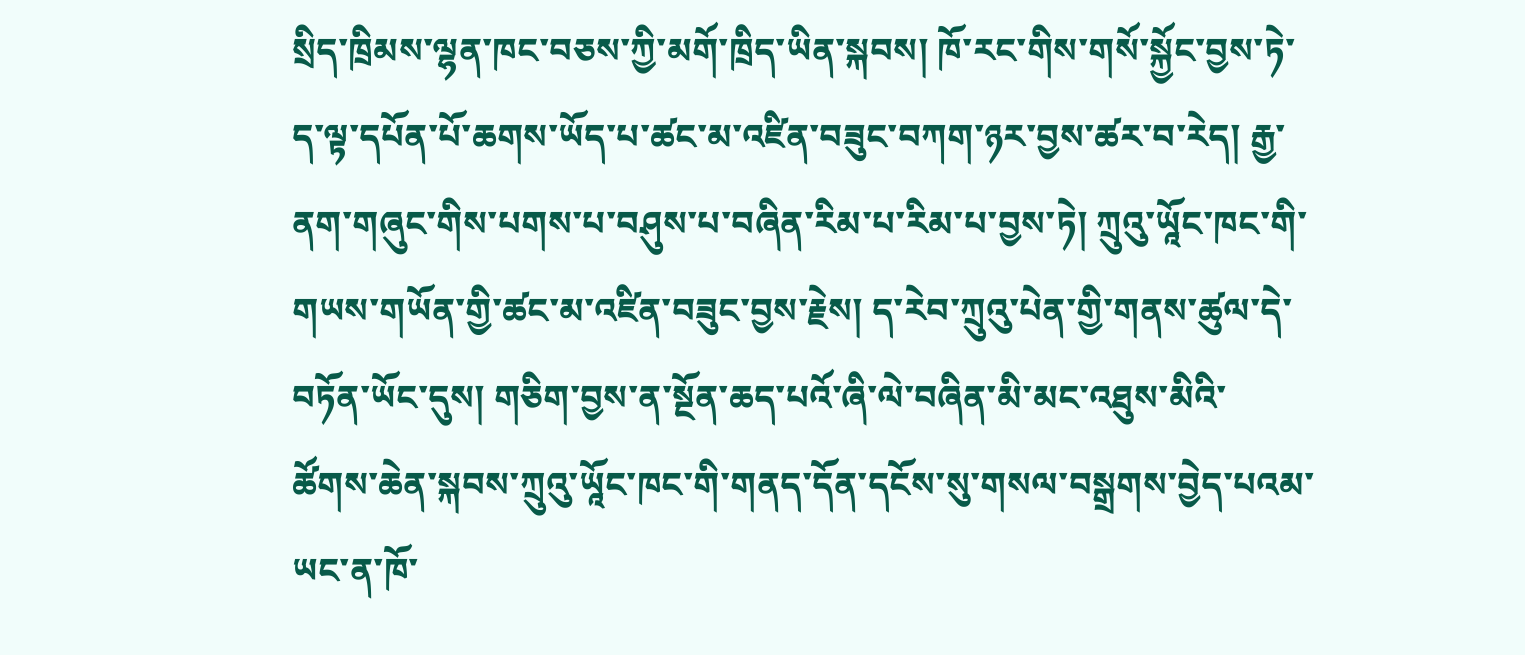སྲིད་ཁྲིམས་ལྷན་ཁང་བཅས་ཀྱི་མགོ་ཁྲིད་ཡིན་སྐབས། ཁོ་རང་གིས་གསོ་སྐྱོང་བྱས་ཏེ་ད་ལྟ་དཔོན་པོ་ཆགས་ཡོད་པ་ཚང་མ་འཛིན་བཟུང་བཀག་ཉར་བྱས་ཚར་བ་རེད། རྒྱ་ནག་གཞུང་གིས་པགས་པ་བཤུས་པ་བཞིན་རིམ་པ་རིམ་པ་བྱས་ཏེ། ཀྲུའུ་ཡཱོང་ཁང་གི་གཡས་གཡོན་གྱི་ཚང་མ་འཛིན་བཟུང་བྱས་རྗེས། ད་རེབ་ཀྲུའུ་པེན་གྱི་གནས་ཚུལ་དེ་བཏོན་ཡོང་དུས། གཅིག་བྱས་ན་སྔོན་ཆད་པའོ་ཞི་ལེ་བཞིན་མི་མང་འཐུས་མིའི་ཚོགས་ཆེན་སྐབས་ཀྲུའུ་ཡཱོང་ཁང་གི་གནད་དོན་དངོས་སུ་གསལ་བསྒྲགས་བྱེད་པའམ་ཡང་ན་ཁོ་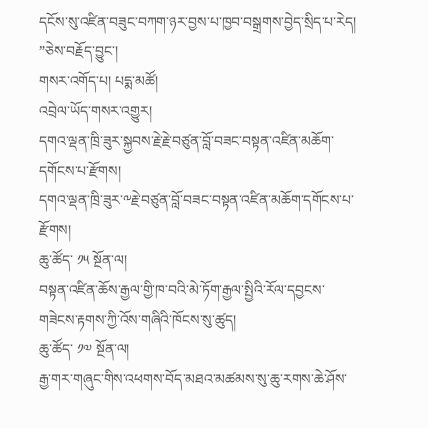དངོས་སུ་འཛིན་བཟུང་བཀག་ཉར་བྱས་པ་ཁྱབ་བསྒྲགས་བྱེད་སྲིད་པ་རེད། ”ཅེས་བརྗོད་བྱུང་།
གསར་འགོད་པ། པདྨ་མཚོ།
འབྲེལ་ཡོད་གསར་འགྱུར།
དགའ་ལྡན་ཁྲི་ཟུར་སྐྱབས་རྗེ་རྗེ་བཙུན་བློ་བཟང་བསྟན་འཛིན་མཆོག་དགོངས་པ་རྫོགས།
དགའ་ལྡན་ཁྲི་ཟུར་༸རྗེ་བཙུན་བློ་བཟང་བསྟན་འཛིན་མཆོག་དགོངས་པ་རྫོགས།
ཆུ་ཚོད་ ༡༥ སྔོན་ལ།
བསྟན་འཛིན་ཆོས་རྒྱལ་གྱི་ཁ་བའི་མེ་ཏོག་རྒྱལ་སྤྱིའི་རོལ་དབྱངས་གཟེངས་རྟགས་ཀྱི་འོས་གཞིའི་ཁོངས་སུ་ཚུད།
ཆུ་ཚོད་ ༡༧ སྔོན་ལ།
རྒྱ་གར་གཞུང་གིས་འཕགས་བོད་མཐའ་མཚམས་སུ་ཆུ་རགས་ཆེ་ཤོས་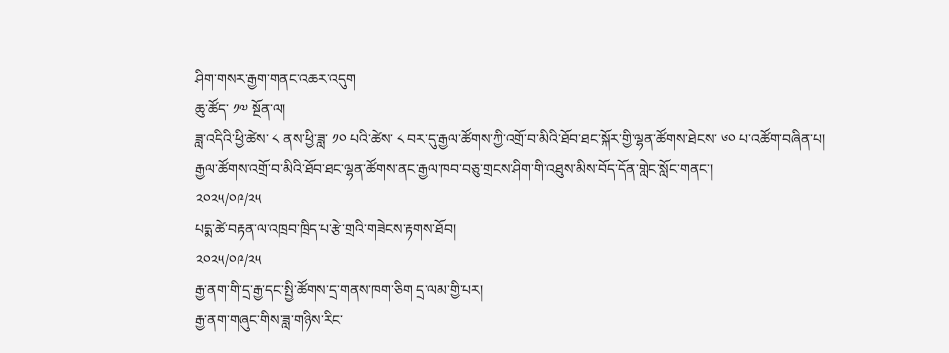ཤིག་གསར་རྒྱག་གནང་འཆར་འདུག
ཆུ་ཚོད་ ༡༧ སྔོན་ལ།
ཟླ་འདིའི་ཕྱི་ཚེས་ ༨ ནས་ཕྱི་ཟླ་ ༡༠ པའི་ཚེས་ ༨ བར་དུ་རྒྱལ་ཚོགས་ཀྱི་འགྲོ་བ་མིའི་ཐོབ་ཐང་སྐོར་གྱི་ལྷན་ཚོགས་ཐེངས་ ༦༠ པ་འཚོག་བཞིན་པ།
རྒྱལ་ཚོགས་འགྲོ་བ་མིའི་ཐོབ་ཐང་ལྷན་ཚོགས་ནང་རྒྱལ་ཁབ་བཅུ་གྲངས་ཤིག་གི་འཐུས་མིས་བོད་དོན་གླེང་སློང་གནང་།
༢༠༢༥/༠༩/༢༥
པདྨ་ཚེ་བརྟན་ལ་འཁྲབ་ཁྲིད་པ་རྩེ་གྲའི་གཟེངས་རྟགས་ཐོབ།
༢༠༢༥/༠༩/༢༥
རྒྱ་ནག་གི་དྲ་རྒྱ་དང་སྤྱི་ཚོགས་དྲ་གནས་ཁག་ཅིག དྲ་ལམ་གྱི་པར།
རྒྱ་ནག་གཞུང་གིས་ཟླ་གཉིས་རིང་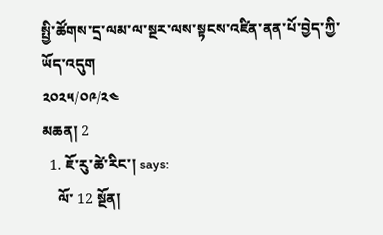སྤྱི་ཚོགས་དྲ་ལམ་ལ་སྔར་ལས་སྟངས་འཛིན་ནན་པོ་བྱེད་ཀྱི་ཡོད་འདུག
༢༠༢༥/༠༩/༢༤
མཆན། 2
  1. ཇོ་རུ་ཚེ་རིང་། says:
    ལོ་ 12 སྔོན།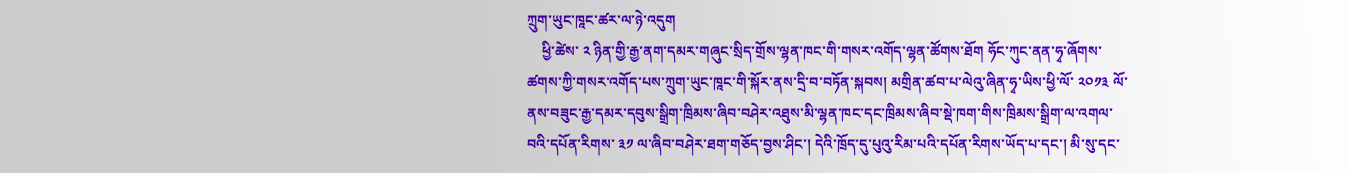ཀྲུག་ཡུང་ཁཱང་ཚར་ལ་ཉེ་འདུག
    ཕྱི་ཚེས་ ༢ ཉིན་གྱི་རྒྱ་ནག་དམར་གཞུང་སྲིད་གྲོས་ལྷན་ཁང་གི་གསར་འགོད་ལྷན་ཚོགས་ཐོག ཧོང་ཀུང་ནན་ཧྭ་ཞོགས་ཚགས་ཀྱི་གསར་འགོད་པས་ཀྲུག་ཡུང་ཁཱང་གི་སྐོར་ནས་དྲི་བ་བཏོན་སྐབས། མགྲིན་ཚབ་པ་ལེའུ་ཞིན་ཧྭ་ཡིས་ཕྱི་ལོ་ ༢༠༡༣ ལོ་ནས་བཟུང་རྒྱ་དམར་དབུས་སྒྲིག་ཁྲིམས་ཞིབ་བཤེར་འཐུས་མི་ལྷན་ཁང་དང་ཁྲིམས་ཞིབ་སྡེ་ཁག་གིས་ཁྲིམས་སྒྲིག་ལ་འགལ་བའི་དཔོན་རིགས་ ༣༡ ལ་ཞིབ་བཤེར་ཐག་གཅོད་བྱས་ཤིང་། དེའི་ཁྲོད་དུ་པུའུ་རིམ་པའི་དཔོན་རིགས་ཡོད་པ་དང་། མི་སུ་དང་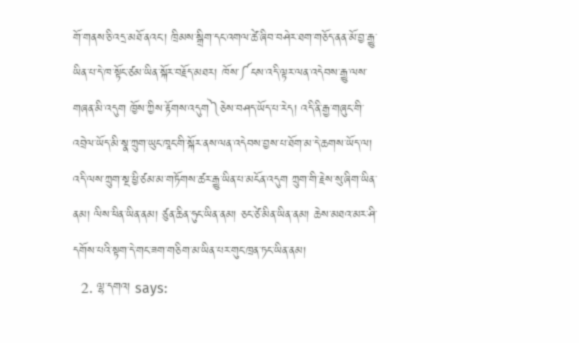གོ་གནས་ཅི་འདྲ་མཐོ་ནའང་། ཁྲིམས་སྒྲིག་དང་འགལ་ཚེ་ཞིབ་བཤེར་ཐག་གཅོད་ནན་མོ་བྱ་རྒྱུ་ཡིན་པ་དེ་ཁ་སྟོང་ཙམ་ཡིན་སྐོར་བརྗོད་མཐར། ཁོས་༼ངས་འདི་ལྟར་ལན་འདེབས་རྒྱུ་ལས་གཞན་མི་འདུག ཁྱོས་ཀྱིས་རྟོགས་འདུག༽ཅེས་བཤད་ཡོད་པ་རེད། འདི་ནི་རྒྱ་གཞུང་གི་འབྲེལ་ཡོད་མི་སྣ་ཀྲུག་ཡུང་ཁཱང་གི་སྐོར་ནས་ལན་འདེབས་བྱས་པ་ཐོག་མ་དེ་ཆགས་ཡོད་ལ། འདི་ལས་ཀྲུག་སྔ་ཕྱི་ཙམ་མ་གཏོགས་ཚར་རྒྱུ་ཡིན་པ་མངོན་འདུག ཀྲུག་གི་རྗེས་སུ་ཞིག་ཡིན་ནམ། ལིས་ཕིན་ཡིན་ནམ། ཙུན་ཆིན་ཧུང་ཡིན་ནམ། ཅང་ཙེ་མིན་ཡིན་ནམ། ཆེས་མཐའ་མར་ཤི་དགོས་པའི་སྟག་དེ་གང་ཟག་གཅིག་མ་ཡིན་པར་གུང་ཁྲན་ཏང་ཡིན་ནམ།
  2. ལྷ་དགའ། says: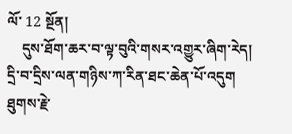ལོ་ 12 སྔོན།
    དུས་ཐོག་ཆར་བ་ལྟ་བུའི་གསར་འགྱུར་ཞིག་རེད། དྲི་བ་དྲིས་ལན་གཉིས་ཀ་རིན་ཐང་ཆེན་པོ་འདུག ཐུགས་རྗེ་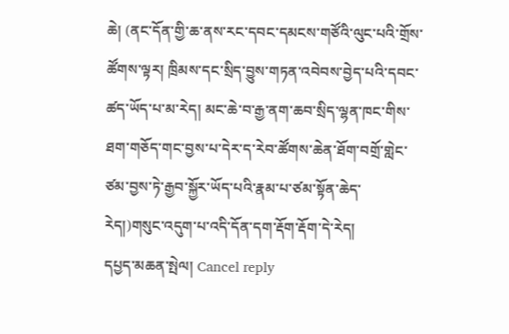ཆེ། (ནང་དོན་གྱི་ཆ་ནས་རང་དབང་དམངས་གཙོའི་ལུང་པའི་གྲོས་ཚོགས་ལྟར། ཁྲིམས་དང་སྲིད་བྱུས་གཏན་འབེབས་བྱེད་པའི་དབང་ཚད་ཡོད་པ་མ་རེད། མང་ཆེ་བ་རྒྱ་ནག་ཆབ་སྲིད་ལྷན་ཁང་གིས་ཐག་གཅོད་གང་བྱས་པ་དེར་ད་རེབ་ཚོགས་ཆེན་ཐོག་བགྲོ་གླེང་ཙམ་བྱས་ཏེ་རྒྱབ་སྐྱོར་ཡོད་པའི་རྣམ་པ་ཙམ་སྟོན་ཆེད་རེད།)གསུང་འདུག་པ་འདི་དོན་དག་རྡོག་རྡོག་དེ་རེད།
དཔྱད་མཆན་སྤེལ། Cancel reply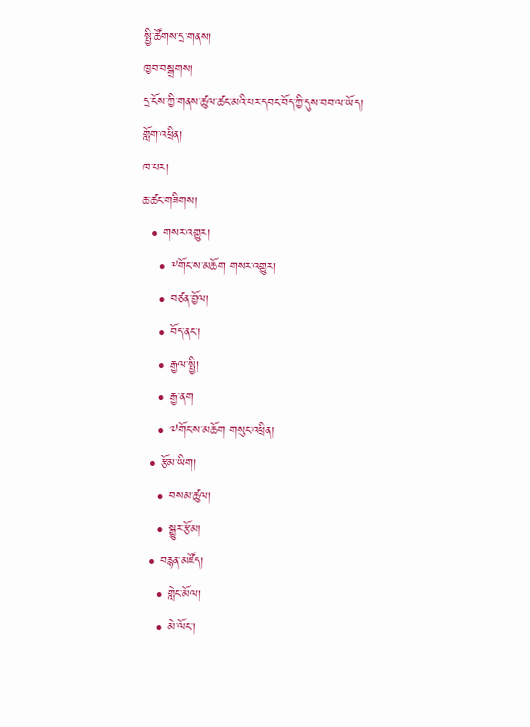སྤྱི་ཚོགས་དྲ་གནས།
ཁྱབ་བསྒྲགས།
དྲ་ངོས་ཀྱི་གནས་ཚུལ་ཚང་མའི་པར་དབང་བོད་ཀྱི་དུས་བབ་ལ་ཡོད།
གློག་འཕྲིན།
ཁ་པར།
ཆ་ཚང་གཟིགས།
  • གསར་འགྱུར།
    • ༸གོང་ས་མཆོག གསར་འགྱུར།
    • བཙན་བྱོལ།
    • བོད་ནང་།
    • རྒྱལ་སྤྱི།
    • རྒྱ་ནག
    • ༧གོང་ས་མཆོག གསུང་འཕྲིན།
  • རྩོམ་ཡིག།
    • བསམ་ཚུལ།
    • སྒྱུར་རྩོམ།
  • བརྙན་མཛོད།
    • གླེང་མོལ།
    • མེ་ལོང་།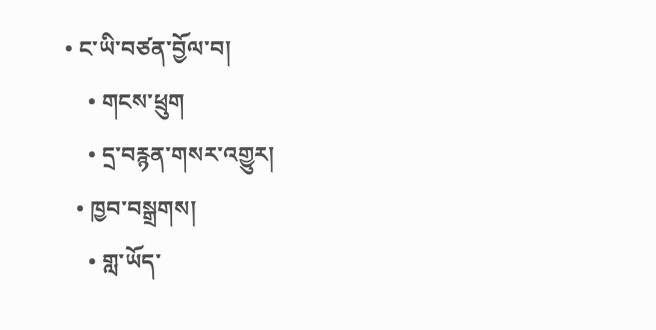• ང་ཡི་བཙན་བྱོལ་བ།
    • གངས་ཕྲུག
    • དྲ་བརྙན་གསར་འགྱུར།
  • ཁྱབ་བསྒྲགས།
    • གླ་ཡོད་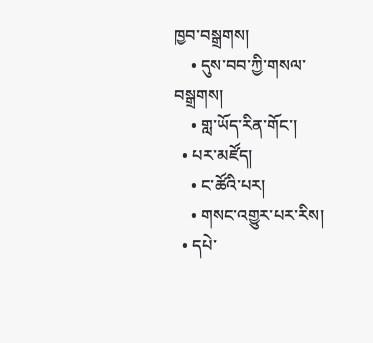ཁྱབ་བསྒྲགས།
    • དུས་བབ་ཀྱི་གསལ་བསྒྲགས།
    • གླ་ཡོད་རིན་གོང་།
  • པར་མཛོད།
    • ང་ཚོའི་པར།
    • གསང་འགྱུར་པར་རིས།
  • དཔེ་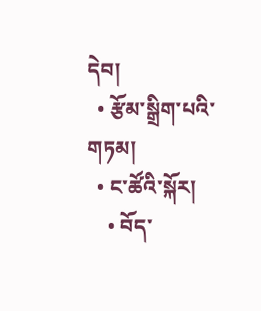དེབ།
  • རྩོམ་སྒྲིག་པའི་གཏམ།
  • ང་ཚོའི་སྐོར།
    • བོད་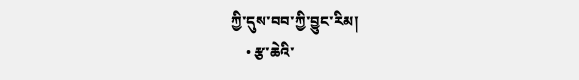ཀྱི་དུས་བབ་ཀྱི་བྱུང་རིམ།
    • རྩ་ཆེའི་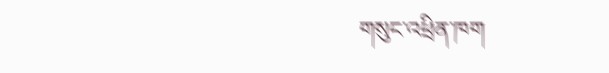གསུང་འཕྲིན་ཁག